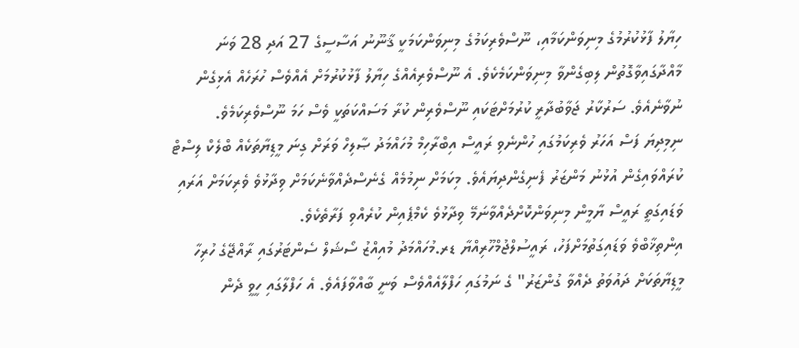ހިޔާލު ފާޅުކުރުމުގެ މިނިވަންކަމާއި، ނޫސްވެރިކަމުގެ މިނިވަންކަމަކީ ޤާނޫނު އަސާސީގެ 27 އަދި 28 ވަނަ މާއްދާގައިވާގޮތުން ލިބިގެންވާ މިނިވަންކަމެކެވެ. އެ ނޫސްވެރިއެއްގެ ހިޔާލު ފާޅުކުރުމަށް އެއްވެސް ހުރަހެއް އެޅިގެން ނުވާނެއެވެ. ސަރުކާރު ޖަވާބުދާރީ ކުރުމަށްޓަކައި ނޫސްވެރިން ކުރާ މަސައްކަތަކީ ވެސް ހަމަ ނޫސްވެރިކަމެވެ.
ނިމިދިޔަ ފަސް އަހަރު ވެރިކަމުގައި ހުންނެވި ރައީސް އިބްރާހިމް މުހައްމަދު ޞާލިހް ވަރަށް ގިނަ މީޑިޔާތަކެއް ބްލެކް ލިސްޓް ކުރައްވައިގެން އުޅުނު މަންޒަރު ފެނިގެންދިޔައެވެ. މިކަމަށް ނިމުމެއް ގެނެސްދެއްވާނެކަމަށް ވިދާޅުވެ ވެރިކަމަށް އަރައި ވަޑައިގަތީ ރައީސް ޔާމީން މިނިވަންކޮށްދެއްވާނަމޭ ވިދާޅުވެ ކެމްޕެއިން ކުރެއްވި ފަރާތެކެވެ.
އިންތިޚާބްވެ ވަޑައިގަތުމަށްފަހު، ރައީސުލްޖުމްހޫރިއްޔާ ޑރ.މުހައްމަދު މުއިއްޒު ސޯޝަލް ސެންޓަރުގައި ރާއްޖޭގެ ހުރިހާ މީޑިޔާތަކަށް ދައުވަތު ދެއްވާ ގުންޒަރު" ގެ ނަމުގައި ހަފްލާއެއްވެސް ވަނީ ބާއްވާފައެވެ. އެ ހަފްލާގައި ހީވީ ދެން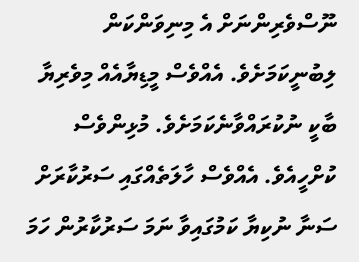ނޫސްވެރިންނަށް އެ މިނިވަންކަން ލިބުނީކަމަށެވެ. އެއްވެސް މީޑިޔާއެއް މިވެރިޔާ ބާކީ ނުކުރައްވާނެކަމަށެވެ. މުޅިންވެސް ކުށްހީއެވެ. އެއްވެސް ހާލަތެއްގައި ސަރުކާރަށް ސަނާ ނުކިޔާ ކަމުގައިވާ ނަމަ ސަރުކާރުން ހަމަ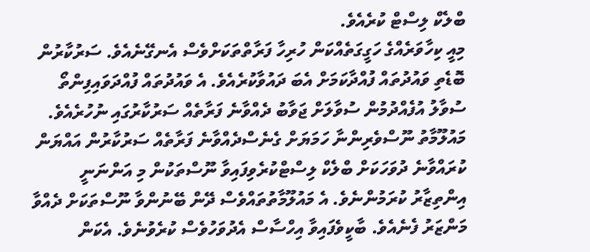ބްލެކް ލިސްޓް ކުރެއެވެ.
މިއީ ކިހާވަރެއްގެ ހަގީގަތެއްކަން ހުރިހާ ފަރާތްތަކަށްވެސް އެނގޭނެއެވެ. ސަރުކާރުން ބޮޑެތި ވައުދުތައް ފުއްދާކަމަށް އެބަ ދައުވާކުރެއެވެ. އެ ވައުދުތައް ފުއްދަވައިފިންތޯ ސުވާލު އުފެއްދުމުން ސުވާލަށް ޖަވާބު ދެއްވާނެ ފަރާތެއް ސަރުކާރުގައި ނުހުރެއެވެ. މައުލޫމާތު ނޫސްވެރިންނާ ހަމަޔަށް ގެނެސްދެއްވާނެ ފަރާތެއް ސަރުކާރުން އައްޔަން ކުރައްވާނެ ދުވަހަކަށް ބްލެކް ލިސްޓްކުރެވިފައިވާ ނޫސްތަކުން މި އަންނަނީ އިންތިޒާރު ކުރަމުންނެވެ. އެ މައުލޫމާތުތައްވެސް ދޭން ބޭނުންވާ ނޫސްތަކަށް ދެއްވާ މަންޒަރު ފެނެއެވެ. ބާކީވެފައިވާ އިހްސާސް އެދުވަހުވެސް ކުރެވުނެވެ. އެކަން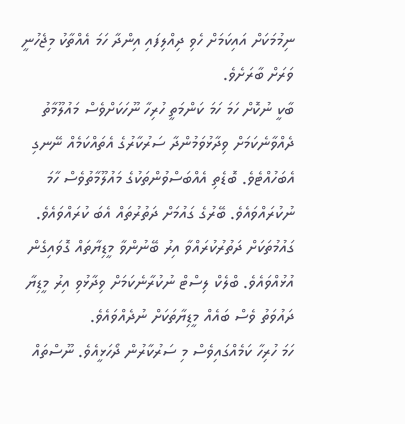ނިމުމަކަށް އައިކަމަށް ހެވި ދިއްލިފައި އިންދާ ހަމަ އެއްތާކު މިޖެހުނީ ވަރަށް ބާރަށެވެ.
ބާކީ ނުކޮށް ހަމަ ހަމަ ކަންމަތީ ހުރިހާ ނޫހަކަށްވެސް މައުލޫމާތު ދެއްވާނެކަމަށް ވިދާޅުވަމުންދާ ސަރުކާރުގެ އެތައްކަމެއް ނޭނގި އެބަހުއްޓެވެ. ބޮޑެތި އެއްބަސްވުންތަކުގެ މައުލޫމާތުވެސް ހާމަ ނުކުރައްވައެވެ. ބޭރުގެ ގައުމަށް ދަތުރުތައް އެބަ ކުރައްވައެވެ. ގައުމުތަކަށް ދަތުރުކުރައްވާ އިރު ބޭނުންވާ މީޑިޔާތައް ގޮވައިގެން އުޅުއްވައެވެ. ބްލެކް ލިސްޓް ނުކުރާނެކަމަށް ވިދާޅުވި އިރު މީޑިޔާ ދައުވަތު ވެސް ބައެއް މީޑިޔާތަކަށް ނުދެއްވައެވެ.
ހަމަ ހުރިހާ ކަމެއްގައިވެސް މި ސަރުކާރުން ދޯހަޅީއެވެ. ނޫސްތައް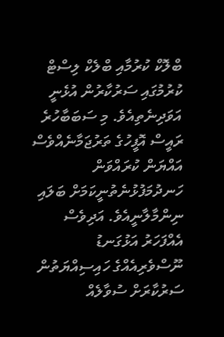ބްލޮކް ކުރުމާއި ބްލެކް ލިސްޓް ކުރުމުގައި ސަރުކާރުން އުޅެނީ އަވަދިނެތިއެވެ. މި ސަބަބާހުރެ ރައީސް އޮފީހުގެ ތަރުޖަމާނެއްވެސް އައްޔަން ކުރައްވަން ހަނދުމަފުޅުނެތުނީކަމަށް ބަލައި ނިންމާލާނީއެވެ. އަދިވެސް އެއްފަހަރު އަޅުގަނޑު ނޫސްވެރިއެއްގެ ހައިސިއްޔަތުން ސަރުކާރަށް ސުވާލެއް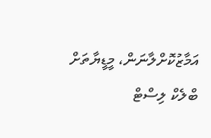އަމާޒުކޮށްލާނަން، މީޑީޔާތަށް ބްލެކް ލިސްޓް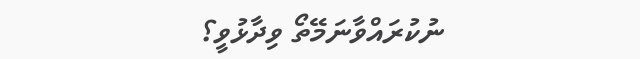ނުކުރައްވާނަމޭތޯ ވިދާޅުވީ؟